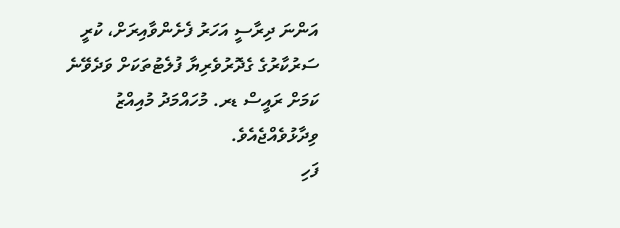އަންނަ ދިރާސީ އަހަރު ފެށެންވާއިރަށް، ކުރީ ސަރުކާރުގެ ގެދޮރުވެރިޔާ ފުލެޓުތަކަށް ވަދެވޭނެ ކަމަށް ރައީސް ޑރ. މުހައްމަދު މުއިއްޒު ވިދާޅުވެއްޖެއެވެ.
ފަހި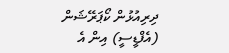ދިރިއުޅުން ކޯޕަރޭޝަން (އެފްޑީސީ) އިން އެ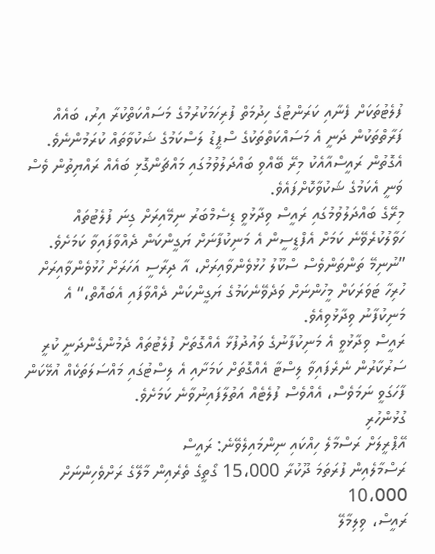ފުލެޓުތަކަށް ފެނާއި ކަރަންޓުގެ ހިދުމަތް ފުރިހަމަކުރުމުގެ މަސައްކަތްކުރާ އިރު، ބައެއް ފަރާތްތަކުން ދަނީ އެ މަސައްކަތްތަކުގެ ސްޕީޑު ލަސްކަމުގެ ޝަކުވާތައް ކުރަމުންނެވެ. އެގޮތުން ރައީސްއާއެކު މިރޭ ބޭއްވި ބައްދަލުވުމުގައި މައްޗަންގޮޅި ބައެއް ރައްޔިތުން ވެސް ވަނީ އެކަމުގެ ޝަކުވާކޮށްފައެވެ.
މިރޭގެ ބައްދަލުވުމުގައި ރައީސް ވިދާޅުވީ ޑިސެމްބަރު ނިމޭއިރަށް ގިނަ ފުލެޓުތައް ހަވާލުކުރެވޭނެ ކަމަށް އެފްޑީސީން އެ މަނިކުފާނަށް ޔަގީންކަން ދެއްވާފައިވާ ކަމަށެވެ.
”ނުނިމޭ ތަންތަންވެސް ސްކޫލު ހުޅުވެންވާއިރަށް، އާ ދިރާސީ އަހަރަށް ހުޅުވެންވާއިރަށް ހުރިހާ ޓަވަރަކަށް މީހުންނަށް ވަދެވޭނެކަމުގެ ޔަގީންކަން ދެއްވާފައި އެބައޮތް،“ އެ މަނިކުފާނު ވިދާޅުވިއެވެ.
ރައީސް ވިދާޅުވީ އެ މަނިކުފާނުގެ ވައުދުފުޅާ އެއްގޮތަށް ފުލެޓުތައް ދެމުންގެންދަނީ ކުރީ ސަރުކާރުން ނެރެފައިވާ ލިސްޓާ އެއްގޮތަށް ކަމަށާއި އެ ލިސްޓުގައި މައްސަލަތަކެއް އުޅޭކަން ފާހަގަވީ ނަމަވެސް، އެއްވެސް ފުލެޓެއް އަތުލާފައިނުވާނެ ކަމަށެވެ.
ގުޅުންހުރި
އޭޕްރީލަށް ރަސްމާލެ ހިއްކައި ނިންމައިލެވޭނެ: ރައީސް
ރަސްމާލެއިން ފުރަތަމަ ދޫކުރާ 15،000 ގޯތީގެ ތެރެއިން މާލޭގެ ރަށްވެހިންނަށް 10،000
ރައީސް، ވިލިމާލޭ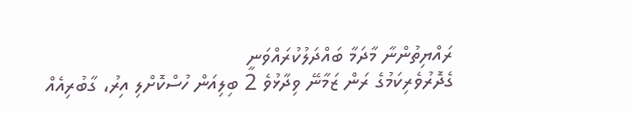ރައްޔިތުންނާ މާދަމާ ބައްދަލުކުރައްވަނީ
ގެދޮރުވެރިކަމުގެ ރަން ޒަމާނޭ ވިދާޅުވެ 2 ބިލިއަން ހުސްކޮށްލި އިރު، ގާބުރިއެއް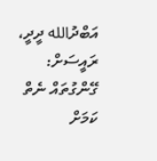އަބްދުالله ދީދީ، ރައީސަށް: ގޭންގުތައް ނެތް ކަމަށް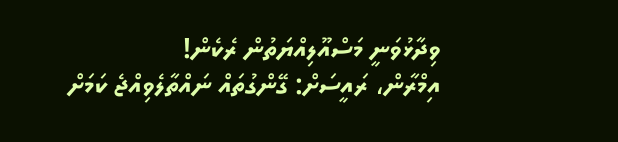ވިދާޅުވަނީ މަސްއޫލިއްޔަތުން ރެކެން!
އިމްރާން، ރައީސަށް: ގޭންގުތައް ނައްތާލެވިއްޖެ ކަމަށް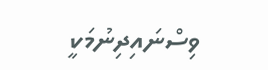ވިސްނައިދިނުމަކީ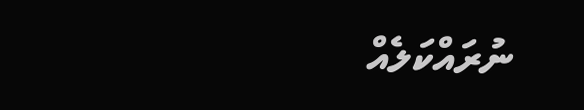ނުރައްކަލެއް